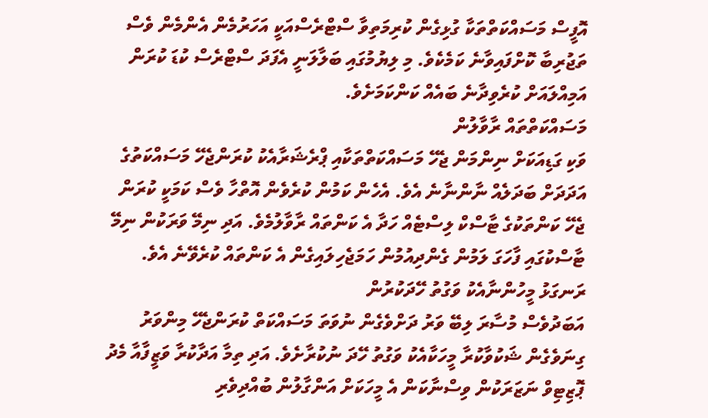އޮފީސް މަސައްކަތްތަކާ ގުޅިގެން ކުރިމަތިވާ ސްޓްރެސްއަކީ އަހަރުމެން އެންމެން ވެސް ތަޖުރިބާ ކޮށްފައިވާނެ ކަމެކެވެ. މި ލިޔުމުގައި ބަލާލަނީ އެފަދަ ސްޓްރެސް ކުޑަ ކުރަން އަމިއްލައަށް ކުރެވިދާނެ ބައެއް ކަންކަމަށެވެ.
މަސައްކަތްތައް ރާވާލުން
ވަކި ގަޑިއަކަށް ނިންމަން ޖެހޭ މަސައްކަތްތަކާއި ޕްރެޝަރާއެކު ކުރަންޖެހޭ މަސައްކަތުގެ އަދަދަށް ބަދަލެއް ނާންނާނެ އެވެ. އެހެން ކަމުން ކުރެވެން އޮތްހާ ވެސް ކަމަކީ ކުރަން ޖެހޭ ކަންތަކުގެ ޓާސްކް ލިސްޓެއް ހަދާ އެ ކަންތައް ރާވާލުމެވެ. އަދި ނިމޭ ވަރަކުން ނިމޭ ޓާސްކުގައި ފާހަގަ ލަމުން ގެންދިއުމުން ހަމަޖެހިލައިގެން އެ ކަންތައް ކުރެވޭނެ އެވެ.
ރަނގަޅު މީހުންނާއެކު ވަގުތު ހޭދަކުރުން
އަބަދުވެސް މުސާރަ ލިބޭ ވަރު ދަށްވެގެން ނުވަތަ މަސައްކަތް ކުރަންޖެހޭ މިންވަރު ގިނަވެގެން ޝަކުވާކުރާ މީހަކާއެކު ވަގުތު ހޭދަ ނުކުރާށެވެ. އަދި ތިމާ އަދާކުރާ ވަޒީފާއާ މެދު ޕޮޒިޓިވް ނަޒަރަކުން ވިސްނާކަން އެ މީހަކަށް އަންގާލުން ބުއްދިވެރި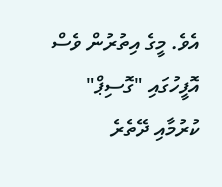އެވެ. މީގެ އިތުރުން ވެސް އޮފީހުގައި "ގޮސިޕް" ކުރުމާއި ދޭތެރެ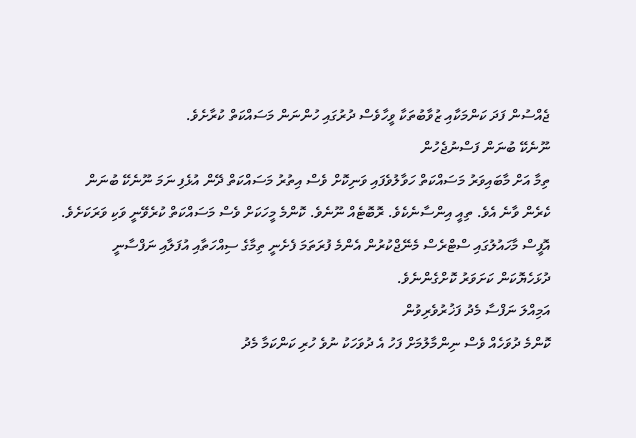ޖެއްސުން ފަދަ ކަންމަކާއި ޒުވާބުތަކާ ވީހާވެސް ދުރުގައި ހުންނަން މަސައްކަތް ކުރާށެވެ.
ނޫނެކޭ ބުނަން ފަސްނުޖެހުން
ތިމާ އަށް މާބައިވަރު މަސައްކަތް ހަވާލުވެފައި ވަނިކޮށް ވެސް އިތުރު މަސައްކަތް ދޭން އުޅެފި ނަމަ ނޫނެކޭ ބުނަން ކެރެން ވާނެ އެވެ. ތިއީ އިންސާނެކެވެ. ރޮބޮޓެއް ނޫނެވެ. ކޮންމެ މީހަކަށް ވެސް މަސައްކަތް ކުރެވޭނީ ވަކި ވަރަކަށެވެ. އޮފީސް މާހައުލުގައި ސްޓްރެސް މެނޭޖްކުރުން އެންމެ ފުރަތަމަ ފެށެނީ ތިމާގެ ސިއްހަތާއި އުފަލާއި ނަފްސާނީ ދުޅަހެޔޮކަން ކަށަވަރު ކޮށްގެންނެވެ.
އަމިއްލަ ނަފްސާ މެދު ފަޚުރުވެރިވުން
ކޮންމެ ދުވަހެއް ވެސް ނިންމާލުމަށް ފަހު އެ ދުވަހަކު ނުވެ ހުރި ކަންކަމާ މެދު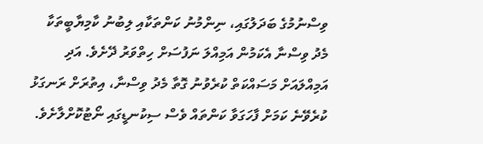ވިސްނުމުގެ ބަދަލުގައި، ނިންމުނު ކަންތަކާއި ލިބުނު ކާމިޔާބީތަކާ މެދު ވިސްނާ އެކަމުން އަމިއްލަ ނަފުސަށް ހިތްވަރު ދޭށެވެ. އަދި އަމިއްލައަށް މަސައްކަތް ކުރެވުނު ގޮތާ މެދު ވިސްނާ، އިތުރަށް ރަނގަޅު ކުރެވޭނެ ކަމަށް ފާހަގަވާ ކަންތައް ވެސް ސިކުނޑީގައި ނޯޓުކޮށްލާށެވެ.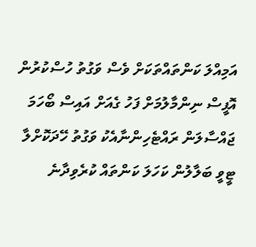އަމިއްލަ ކަންތައްތަކަށް ވެސް ވަގުތު ހުސްކުރުން
އޮފީސް ނިންމާލުމަށް ފަހު ގެއަށް އައިސް ބޯހަމަ ޖައްސާލަން ރައްޓެހިންނާއެކު ވަގުތު ހޭދަކޮށްލާ ޓީވީ ބަލާލުން ކަހަލަ ކަންތައް ކުރެވިދާނެ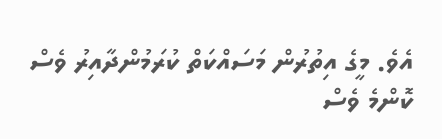އެވެ. މީގެ އިތުރުން މަސައްކަތް ކުރަމުންދާއިރު ވެސް ކޮންމެ ވެސް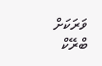ވަރަކަށް ބްރޭކް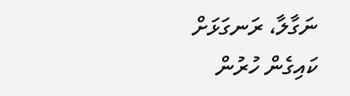ނަގާލާ، ރަނގަޅަށް ކައިގެން ހުރުން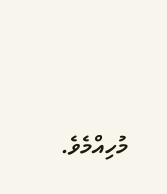މުހިއްމެވެ.